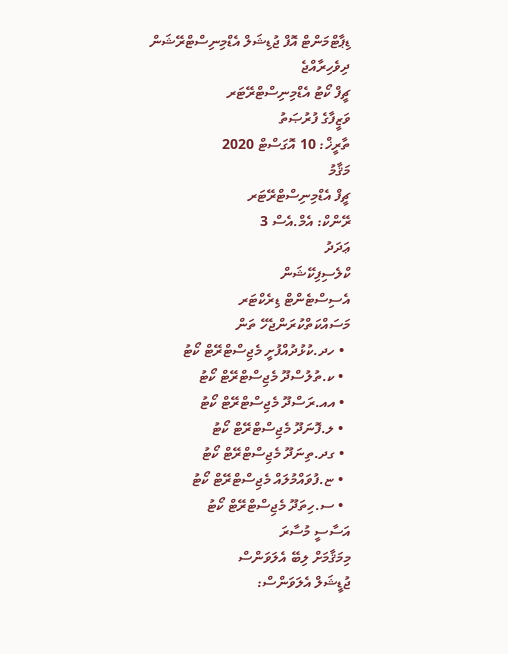ޑިޕާޓްމަންޓް އޮފް ޖުޑިޝަލް އެޑްމިނިސްޓްރޭޝަން
ދިވެހިރާއްޖެ
ޗީފް ކޯޓު އެޑްމިނިސްޓްރޭޓަރ
ވަޒީފާގެ ފުރުޞަތު
ތާރީޚް: 10 އޮގަސްޓް 2020
މަޤާމު
ޗީފް އެޑްމިނިސްޓްރޭޓަރ
ރޭންކް: އެމް.އެސް 3
ޢަދަދު
ކްލެސިފިކޭޝަން
އެސިސްޓެންޓް ޑިރެކްޓަރ
މަސައްކަތްކުރަންޖެހޭ ތަން
  • ހދ.ކުޅުދުއްފުށީ މެޖިސްޓްރޭޓް ކޯޓު
  • ކ.ތުލުސްދޫ މެޖިސްޓްރޭޓް ކޯޓު
  • އއ.ރަސްދޫ މެޖިސްޓްރޭޓް ކޯޓު
  • ލ.ފޮނަދޫ މެޖިސްޓްރޭޓް ކޯޓު
  • ގދ.ތިނަދޫ މެޖިސްޓްރޭޓް ކޯޓު
  • ޏ.ފުވައްމުލައް މެޖިސްޓްރޭޓް ކޯޓު
  • ސ.ހިތަދޫ މެޖިސްޓްރޭޓް ކޯޓު
އަސާސީ މުސާރަ
މިމަޤާމަށް ލިބޭ އެލަވަންސް
ޖުޑީޝަލް އެލަވަންސް: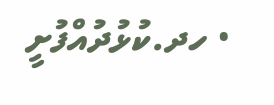• ހދ.ކުޅުދުއްފުށީ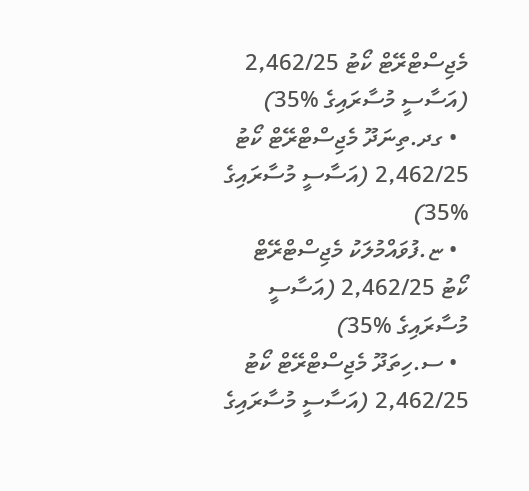މެޖިސްޓްރޭޓް ކޯޓު 2,462/25 (އަސާސީ މުސާރައިގެ %35)
  • ގދ.ތިނަދޫ މެޖިސްޓްރޭޓް ކޯޓު 2,462/25 (އަސާސީ މުސާރައިގެ %35)
  • ޏ.ފުވައްމުލަކު މެޖިސްޓްރޭޓް ކޯޓު 2,462/25 (އަސާސީ މުސާރައިގެ %35)
  • ސ.ހިތަދޫ މެޖިސްޓްރޭޓް ކޯޓު 2,462/25 (އަސާސީ މުސާރައިގެ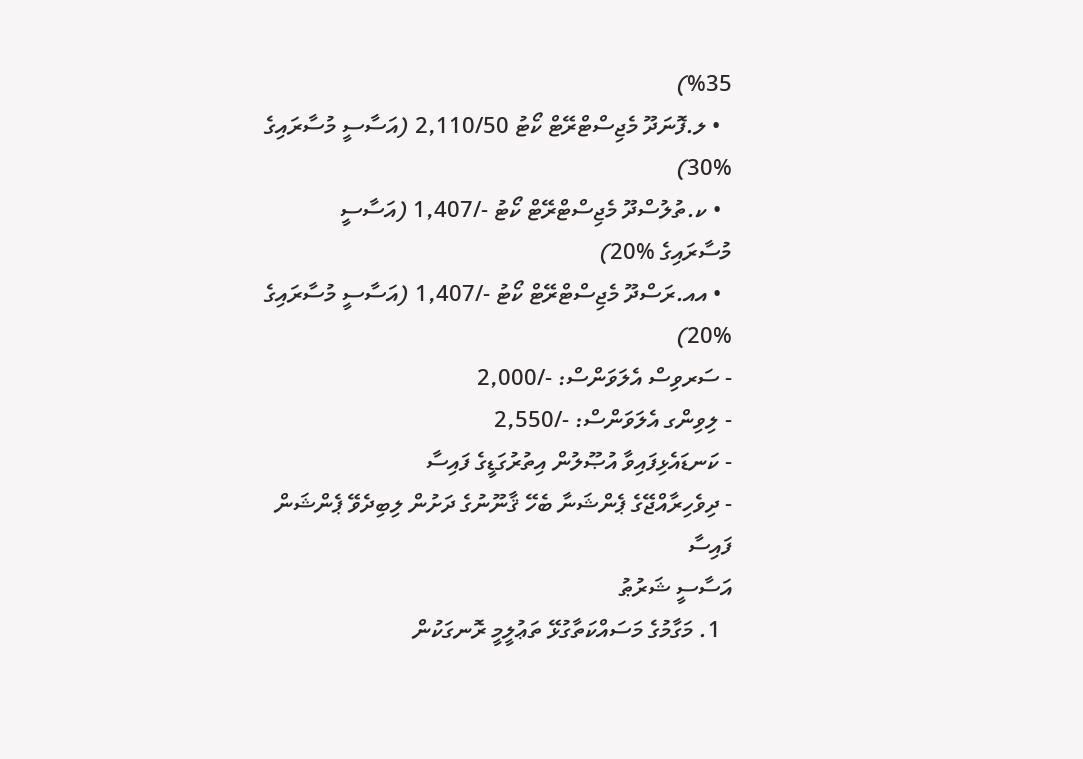%35)
  • ލ.ފޮނަދޫ މެޖިސްޓްރޭޓް ކޯޓު 2,110/50 (އަސާސީ މުސާރައިގެ %30)
  • ކ.ތުލުސްދޫ މެޖިސްޓްރޭޓް ކޯޓު -/1,407 (އަސާސީ މުސާރައިގެ %20)
  • އއ.ރަސްދޫ މެޖިސްޓްރޭޓް ކޯޓު -/1,407 (އަސާސީ މުސާރައިގެ %20)
- ސަރވިސް އެލަވަންސް: -/2,000
- ލިވިންގ އެލަވަންސް: -/2,550
- ކަނޑައެޅިފައިވާ އުޞޫލުން އިތުރުގަޑީގެ ފައިސާ
- ދިވެހިރާއްޖޭގެ ޕެންޝަނާ ބެހޭ ޤާނޫނުގެ ދަށުން ލިބިދެވޭ ޕެންޝަން ފައިސާ
އަސާސީ ޝަރުޠު
  1. މަގާމުގެ މަސައްކަތާގުޅޭ ތަޢުލީމީ ރޮނގަކުން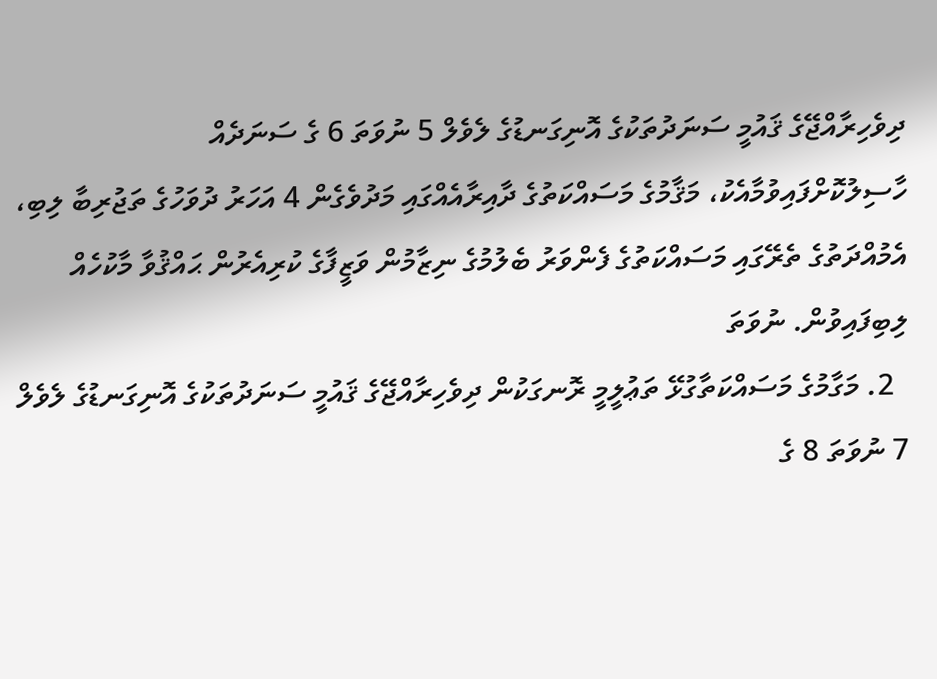ދިވެހިރާއްޖޭގެ ޤައުމީ ސަނަދުތަކުގެ އޮނިގަނޑުގެ ލެވެލް 5 ނުވަތަ 6 ގެ ސަނަދެއް ހާސިލުކޮށްފައިވުމާއެކު، މަޤާމުގެ މަސައްކަތުގެ ދާއިރާއެއްގައި މަދުވެގެން 4 އަހަރު ދުވަހުގެ ތަޖުރިބާ ލިބި، އެމުއްދަތުގެ ތެރޭގައި މަސައްކަތުގެ ފެންވަރު ބެލުމުގެ ނިޒާމުން ވަޒީފާގެ ކުރިއެރުން ޙައްޤުވާ މާކުހެއް ލިބިފައިވުން. ނުވަތަ
  2. މަގާމުގެ މަސައްކަތާގުޅޭ ތަޢުލީމީ ރޮނގަކުން ދިވެހިރާއްޖޭގެ ޤައުމީ ސަނަދުތަކުގެ އޮނިގަނޑުގެ ލެވެލް 7 ނުވަތަ 8 ގެ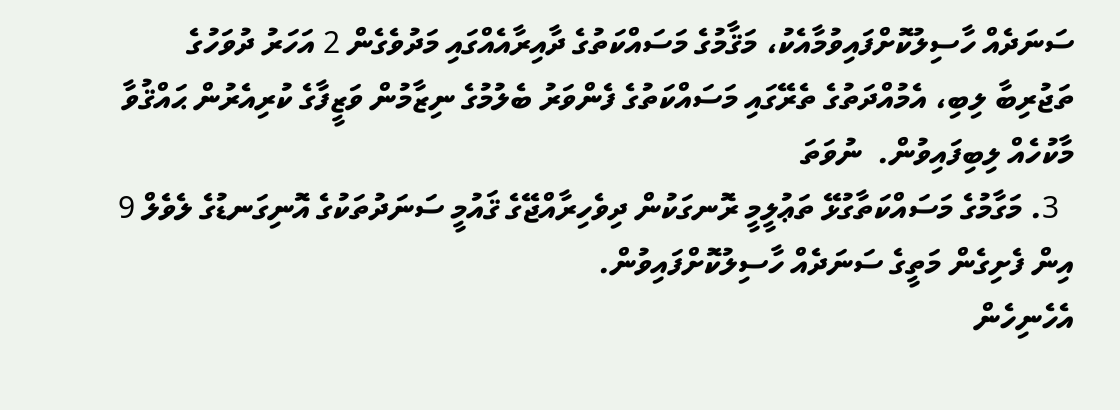ސަނަދެއް ހާސިލުކޮށްފައިވުމާއެކު، މަޤާމުގެ މަސައްކަތުގެ ދާއިރާއެއްގައި މަދުވެގެން 2 އަހަރު ދުވަހުގެ ތަޖުރިބާ ލިބި، އެމުއްދަތުގެ ތެރޭގައި މަސައްކަތުގެ ފެންވަރު ބެލުމުގެ ނިޒާމުން ވަޒީފާގެ ކުރިއެރުން ޙައްޤުވާ މާކުހެއް ލިބިފައިވުން.  ނުވަތަ
  3. މަގާމުގެ މަސައްކަތާގުޅޭ ތަޢުލީމީ ރޮނގަކުން ދިވެހިރާއްޖޭގެ ޤައުމީ ސަނަދުތަކުގެ އޮނިގަނޑުގެ ލެވެލް 9 އިން ފެށިގެން މަތީގެ ސަނަދެއް ހާސިލުކޮށްފައިވުން.
އެހެނިހެން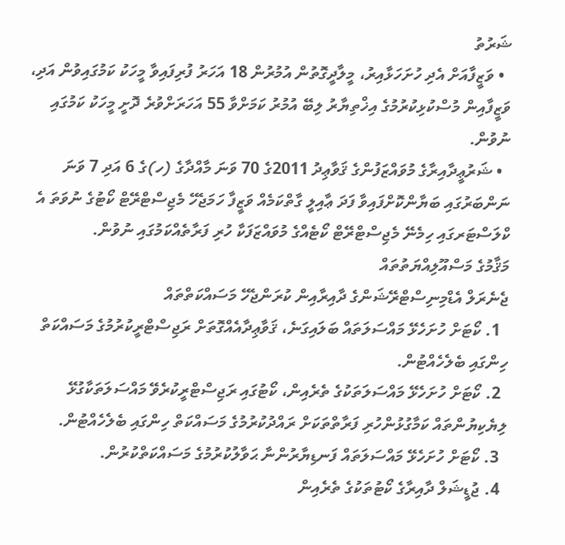ޝަރުތު
  • ވަޒީފާއަށް އެދި ހުށަހަޅާއިރު، މީލާދީގޮތުން އުމުރުން 18 އަހަރު ފުރިފައިވާ މީހަކު ކަމުގައިވުން އަދި، ވަޒީފާއިން މުސްކުޅިކުރުމުގެ އިޚްތިޔާރު ލިބޭ އުމުރު ކަމަށްވާ 55 އަހަރަށްވުރެ ދޮށީ މީހަކު ކަމުގައި ނުވުން.
  • ޝަރުޢީދާއިރާގެ މުވައްޒަފުންގެ ޤަވާޢިދު 2011ގެ 70 ވަނަ މާއްދާގެ (ހ)ގެ 6 އަދި 7 ވަނަ ނަންބަރުގައި ބަޔާންކޮށްފައިވާ ފަދަ ޢާއިލީ ގާތްކަމެއް ވަޒީފާ ހަމަޖެހޭ މެޖިސްޓްރޭޓް ކޯޓުގެ ނުވަތަ އެ ކްލަސްޓަރގައި ހިމެނޭ މެޖިސްޓްރޭޓް ކޯޓެއްގެ މުވައްޒަފަކާ ހުރި ފަރާތެއްކަމުގައި ނުވުން.
މަޤާމުގެ މަސްއޫލިއްޔަތުތައް
ޖެނެރަލް އެޑްމިނިސްޓްރޭޝަންގެ ދާއިރާއިން ކުރަންޖެހޭ މަސައްކަތްތައް
  1. ކޯޓަށް ހުށަހެޅޭ މައްސަލަތައް ބަލައިގަނެ، ޤަވާޢިދާއެއްގޮތަށް ރަޖިސްޓްރީކުރުމުގެ މަސައްކަތް ހިންގައި ބެލެހެއްޓުން.
  2. ކޯޓަށް ހުށަހެޅޭ މައްސަލަތަކުގެ ތެރެއިން، ކޯޓުގައި ރަޖިސްޓްރީކުރެވޭ މައްސަލަތަކާގުޅޭ ލިޔެކިޔުންތައް ކަމާގުޅުންހުރި ފަރާތްތަކަށް ރައްދުކުރުމުގެ މަސައްކަތް ހިންގައި ބެލެހެއްޓުން.
  3. ކޯޓަށް ހުށަހެޅޭ މައްސަލަތައް ފަނޑިޔާރުންނާ ޙަވާލުކުރުމުގެ މަސައްކަތްކުރުން.
  4. ޖުޑީޝަލް ދާއިރާގެ ކޯޓުތަކުގެ ތެރެއިން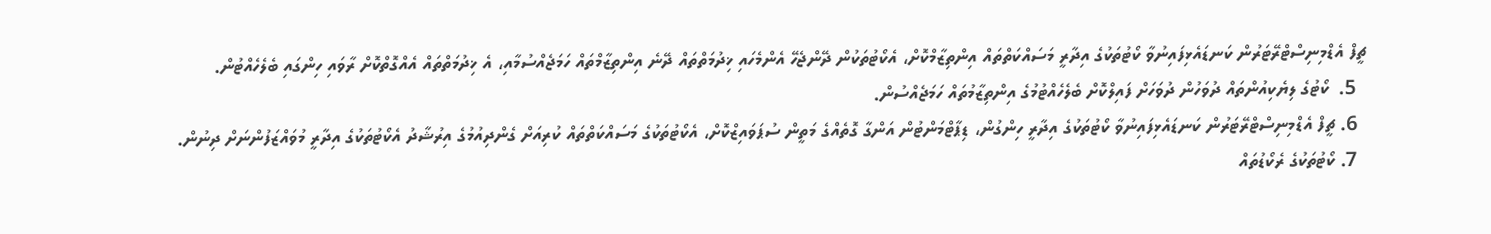ޗީފް އެޑްމިނިސްޓްރޭޓަރުން ކަނޑައެޅިފައިނުވާ ކޯޓުތަކުގެ އިދާރީ މަސައްކަތްތައް އިންތިޒާމްކޮށް، އެކޯޓުތަކުން ދޭންޖެހޭ އެންމެހައި ޚިދުމަތްތައް ދޭނެ އިންތިޒާމްތައް ހަމަޖެއްސުމާއި، އެ ޚިދުމަތްތައް އެއްގޮތްކޮށް ރާވައި ހިންގައި ބެލެހެއްޓުން.
  5.  ކޯޓުގެ ލިޔެކިއުންތައް ދުވަހުން ދުވަހަށް ފައިލްކޮށް ބެލެހެއްޓުމުގެ އިންތިޒާމުތައް ހަމަޖެއްސުން.
  6. ޗީފް އެޑްމިނިސްޓްރޭޓަރުން ކަނޑައެޅިފައިނުވާ ކޯޓުތަކުގެ އިދާރީ ހިންގުން، ޑިޕާޓްމަންޓުން އަންގާ ގޮތެއްގެ މަތީން ސުޕަވައިޒްކޮށް، އެކޯޓުތަކުގެ މަސައްކަތްތައް ކުރިއަށް ގެންދިއުމުގެ އިރުޝާދު އެކޯޓުތަކުގެ އިދާރީ މުވައްޒަފުންނަށް ދިނުން.
  7. ކޯޓުތަކުގެ ރެކޯޑުތައް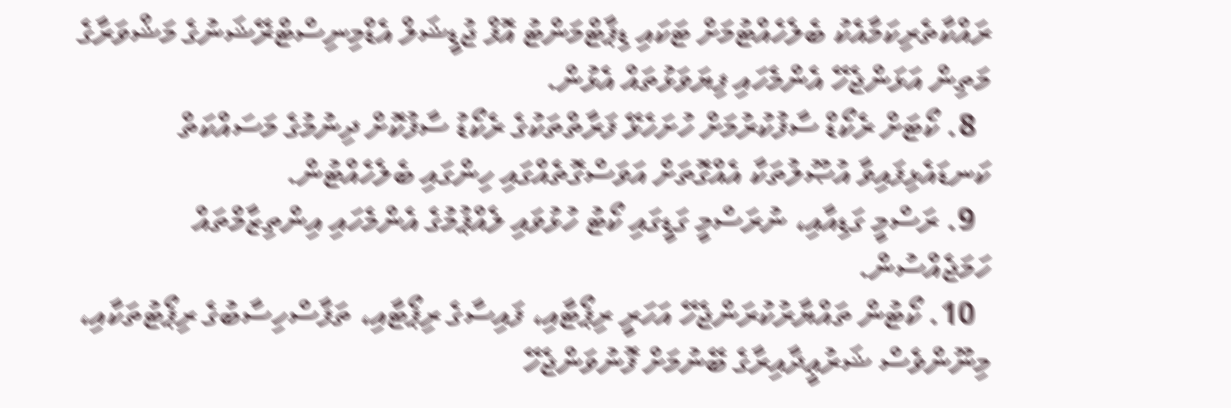ރައްކާތެރިކަމާއެކު ބެލެހެއްޓުމަށް ޓަކައި ޑިޕާޓްމަންޓު އޮފް ޖުޑީޝަލް އެޑްމިނިސްޓްރޭޝަނުގެ މަޝްވަރާގެ މަތިން އަޅަންޖެހޭ އެންމެހައި ފިޔަވަޅުތައް އެޅުން.
  8. ކޯޓަށް ރެކޯޑް ސާފުކުރުމަށް ހުށަހެޅޭ ފަރާތްތަކުގެ ރެކޯޑު ސާފުކޮށް ދިނުމުގެ މަސައްކަތް ކަނޑައެޅިފައިވާ އުޞޫލުތަކާ އެއްގޮތަށް އަވަސްގޮތެއްގައި ހިންގައި ބެލެހެއްޓުން.
  9. ރަސްމީ ގަޑިއާއި، ނުރަސްމީ ގަޑީގައި ކޯޓު ހުޅުވައި ލެއްޕުމުގެ އެންމެހައި އިންތިޒާމްތައް ހަމަޖެއްސުން.
  10. ކޯޓުން ތައްޔާރުކުރަންޖެހޭ އަހަރީ ރިޕޯޓާއި، ފައިސާގެ ރިޕޯޓާއި، ތަފާސްހިސާބުގެ ރިޕޯޓުތަކާއި، މިނޫންވެސް ޝަރުޢީދާއިރާގެ ބޭނުމަށް ފޮނުވަންޖެހޭ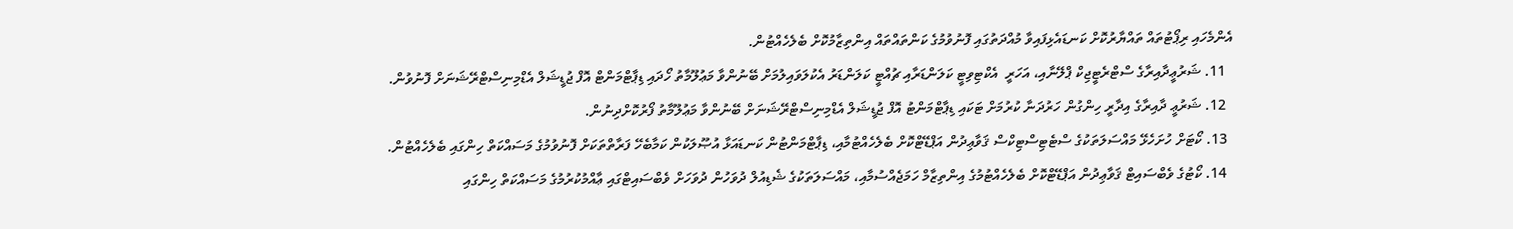އެންމެހައި ރިޕޯޓުތައް ތައްޔާރުކޮށް ކަނޑައެޅިފައިވާ މުއްދަތުގައި ފޮނުވުމުގެ ކަންތައްތައް އިންތިޒާމުކޮށް ބެލެހެއްޓުން.
  11. ޝަރުޢީދާއިރާގެ ސްޓްރެޓީޖިކް ޕްލޭނާއި، އަހަރީ  އެކްޓިވިޓީ ކަލަންޑަރާއި ޗުއްޓީ ކަލަންޑަރު އެކުލަވައިލުމަށް ބޭނުންވާ މަޢުލޫމާތު ހޯދައި ޑިޕާޓްމަންޓް އޮފް ޖުޑީޝަލް އެޑްމިނިސްޓްރޭޝަނަށް ފޮނުވުން.
  12. ޝަރުޢީ ދާއިރާގެ އިދާރީ ހިންގުން ހަރުދަނާ ކުރުމަށް ޓަކައި ޑިޕާޓްމަންޓު އޮފް ޖުޑީޝަލް އެޑްމިނިސްޓްރޭޝަނަށް ބޭނުންވާ މަޢުލޫމާތު ފޯރުކޮށްދިނުން.
  13. ކޯޓަށް ހުށަހެޅޭ މައްސަލަތަކުގެ ސްޓެޓިސްޓިކްސް ޤަވާޢިދުން އަޕްޑޭޓްކޮށް ބެލެހެއްޓުމާއި، ޑިޕާޓްމަންޓުން ކަނޑައަޅާ އުޞޫލަކުން ކަމާބެހޭ ފަރާތްތަކަށް ފޮނުވުމުގެ މަސައްކަތް ހިންގައި ބެލެހެއްޓުން.
  14. ކޯޓުގެ ވެބްސައިޓް ޤަވާޢިދުން އަޕްޑޭޓްކޮށް ބެލެހެއްޓުމުގެ އިންތިޒާމް ހަމަޖެއްސުމާއި، މައްސަލަތަކުގެ ޝެޑިއުލް ދުވަހުން ދުވަހަށް ވެބްސައިޓްގައި ޢާއްމުކުރުމުގެ މަސައްކަތް ހިންގައި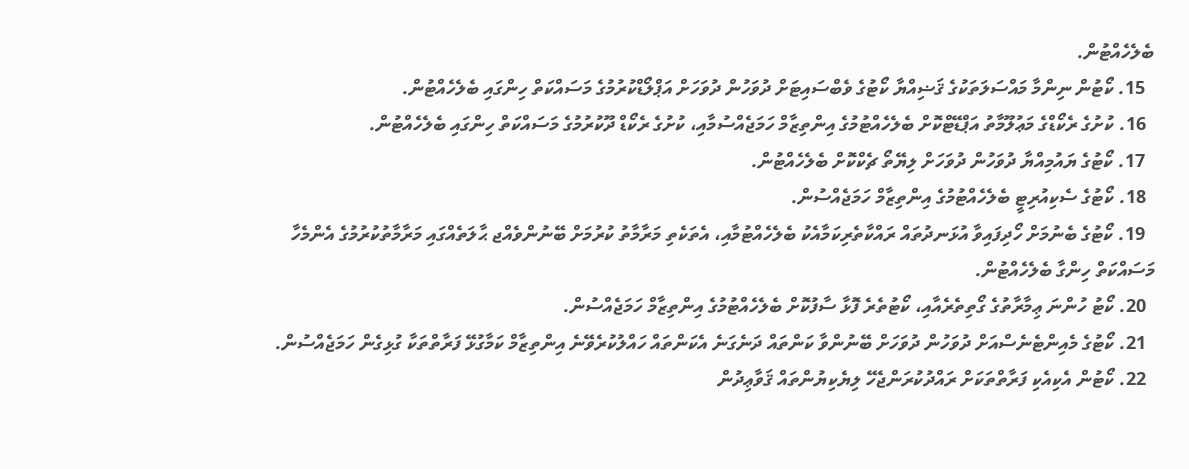ބެލެހެއްޓުން.
  15. ކޯޓުން ނިންމާ މައްސަލަތަކުގެ ޤަޟިއްޔާ ކޯޓުގެ ވެބްސައިޓަށް ދުވަހުން ދުވަހަށް އަޕްލޯޑްކުރުމުގެ މަސައްކަތް ހިންގައި ބެލެހެއްޓުން.
  16. ކުށުގެ ރެކޯޑްގެ މަޢުލޫމާތު އަޕްޑޭޓްކޮށް ބެލެހެއްޓުމުގެ އިންތިޒާމް ހަމަޖެއްސުމާއި، ކުށުގެ ރެކޯޑް ދޫކުރުމުގެ މަސައްކަތް ހިންގައި ބެލެހެއްޓުން.
  17. ކޯޓުގެ ޔައުމިއްޔާ ދުވަހުން ދުވަހަށް ލިޔޭތޯ ޗެކްކޮށް ބެލެހެއްޓުން.
  18. ކޯޓުގެ ސެކިއުރިޓީ ބެލެހެއްޓުމުގެ އިންތިޒާމް ހަމަޖެއްސުން.
  19. ކޯޓުގެ ބެނުމަށް ހޯދިފައިވާ އުޅަނދުތައް ރައްކާތެރިކަމާއެކު ބެލެހެއްޓުމާއި، އެތަކެތި މަރާމާތު ކުރުމަށް ބޭނުންވެއްޖ ޙާލަތެއްގައި މަރާމާތުކުރުމުގެ އެންމެހާ މަސައްކަތް ހިންގާ ބެލެހެއްޓުން.
  20. ކޯޓު ހުންނަ ޢިމާރާތުގެ ގޯތިތެރެއާއި، ކޯޓުތެރެ ފޮޅާ ސާފުކޮށް ބެލެހެއްޓުމުގެ އިންތިޒާމް ހަމަޖެއްސުން.
  21. ކޯޓުގެ މެއިންޓެނެސްއަށް ދުވަހުން ދުވަހަށް ބޭނުންވާ ކަންތައް ދަނެގަނެ އެކަންތައް ހައްލުކުރެވޭނެ އިންތިޒާމް ކަމާގުޅޭ ފަރާތްތަކާ ގުޅިގެން ހަމަޖެއްސުން.
  22. ކޯޓުން އެކިއެކި ފަރާތްތަކަށް ރައްދުކުރަންޖެހޭ ލިޔެކިޔުންތައް ޤަވާޢިދުން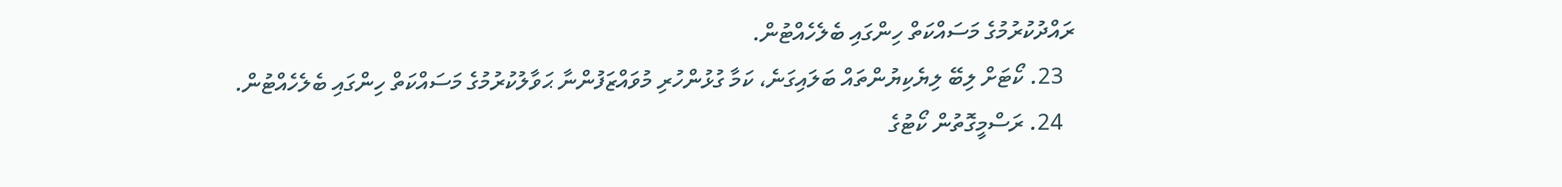ރައްދުކުރުމުގެ މަސައްކަތް ހިންގައި ބެލެހެއްޓުން.
  23. ކޯޓަށް ލިބޭ ލިޔެކިޔުންތައް ބަލައިގަނެ، ކަމާ ގުޅުންހުރި މުވައްޒަފުންނާ ޙަވާލުކުރުމުގެ މަސައްކަތް ހިންގައި ބެލެހެއްޓުން.
  24. ރަސްމީގޮތުން ކޯޓުގެ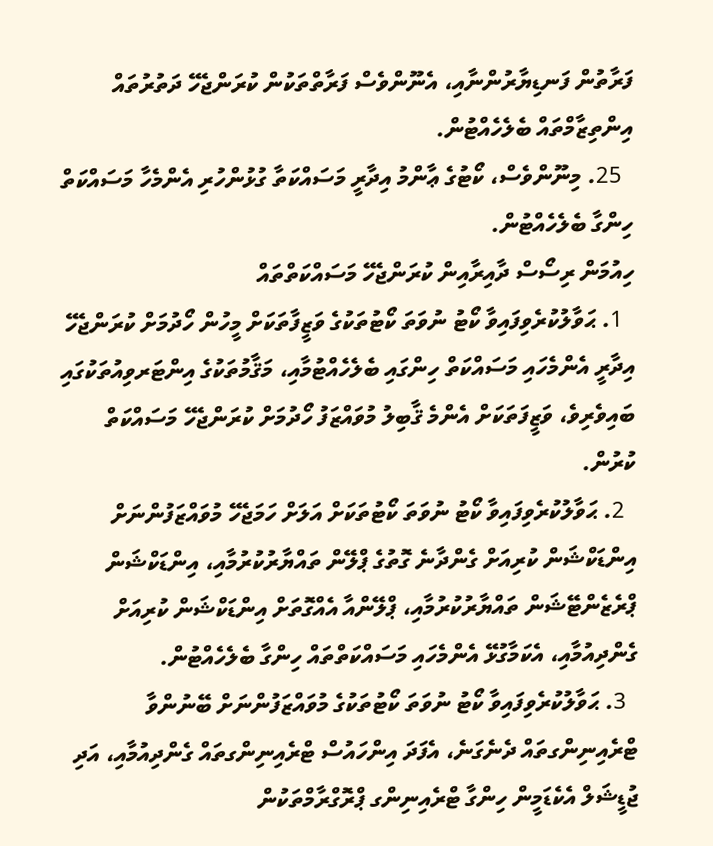ފަރާތުން ފަނޑިޔާރުންނާއި، އެނޫންވެސް ފަރާތްތަކުން ކުރަންޖެހޭ ދަތުރުތައް އިންތިޒާމްތައް ބެލެހެއްޓުން.
  25. މިނޫންވެސް، ކޯޓުގެ ޢާންމު އިދާރީ މަސައްކަތާ ގުޅުންހުރި އެންމެހާ މަސައްކަތް ހިންގާ ބެލެހެއްޓުން.
ހިއުމަން ރިސޯސް ދާއިރާއިން ކުރަންޖެހޭ މަސައްކަތްތައް
  1. ޙަވާލުކުރެވިފައިވާ ކޯޓު ނުވަތަ ކޯޓުތަކުގެ ވަޒީފާތަކަށް މީހުން ހޯދުމަށް ކުރަންޖެހޭ އިދާރީ އެންމެހައި މަސައްކަތް ހިންގައި ބެލެހެއްޓުމާއި، މަޤާމުތަކުގެ އިންޓަރވިއުތަކުގައި ބައިވެރިވެ، ވަޒީފަތަކަށް އެންމެ ޤާބިލު މުވައްޒަފު ހޯދުމަށް ކުރަންޖެހޭ މަސައްކަތް  ކުރުން.
  2. ޙަވާލުކުރެވިފައިވާ ކޯޓު ނުވަތަ ކޯޓުތަކަށް އަލަށް ހަމަޖެހޭ މުވައްޒަފުންނަށް އިންޑަކްޝަން ކުރިއަށް ގެންދާނެ ގޮތުގެ ޕްލޭން ތައްޔާރުކުރުމާއި، އިންޑަކްޝަން ޕްރެޒެންޓޭޝަން ތައްޔާރުކުރުމާއި، ޕްލޭންއާ އެއްގޮތަށް އިންޑަކްޝަން ކުރިއަށް ގެންދިއުމާއި، އެކަމާގުޅޭ އެންމެހައި މަސައްކަތްތައް ހިންގާ ބެލެހެއްޓުން.
  3. ޙަވާލުކުރެވިފައިވާ ކޯޓު ނުވަތަ ކޯޓުތަކުގެ މުވައްޒަފުންނަށް ބޭނުންވާ ޓްރެއިނިންގތައް ދެނެގަނެ، އެފަދަ އިންހައުސް ޓްރެއިނިންގތައް ގެންދިއުމާއި، އަދި ޖުޑީޝަލް އެކެޑަމީން ހިންގާ ޓްރެއިނިންގ ޕްރޮގްރާމްތަކުން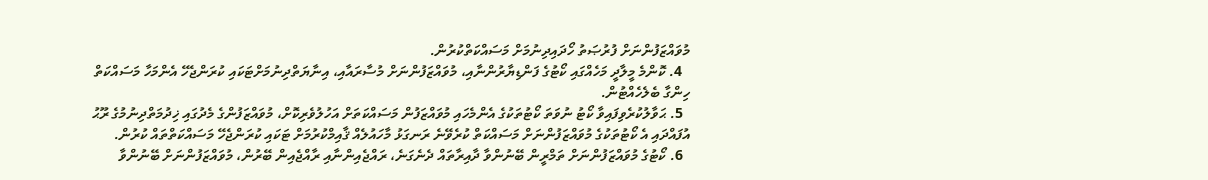މުވައްޒަފުންނަށް ފުރުޞަތު ހޯދައިދިނުމަށް މަސައްކަތްކުރުން.
  4. ކޮންމެ މީލާދީ މަހެއްގައި ކޯޓުގެ ފަންޑިޔާރުންނާއި، މުވައްޒަފުންނަށް މުސާރައާއި، އިނާޔަތްދިނުމަށްޓަކައި ކުރަންޖެހޭ އެންމަހާ މަސައްކަތް ހިންގާ ބެލެހެއްޓުން.
  5. ޙަވާލުކުރެވިފައިވާ ކޯޓު ނުވަތަ ކޯޓުތަކުގެ އެންމެހައި މުވައްޒަފުން މަސައްކަތަށް އަހުލުވެރިކޮށް، މުވައްޒަފުންގެ މެދުގައި ޚިދުމަތްދިނުމުގެ ރޫޙު އުފައްދައި އެ ކޯޓުތަކުގެ މުވައްޒަފުންނަށް މަސައްކަތް ކުރެވޭނެ ރަނގަޅު މާހައުލެއް ޤާއިމްކުރުމަށް ޓަކައި ކުރަންޖެހޭ މަސައްކަތްތައް ކުރުން.
  6. ކޯޓުގެ މުވައްޒަފުންނަށް ތަމްރީން ބޭނުންވާ ދާއިރާތައް ދެނެގަނެ، ރައްޖެއިންނާއި ރާއްޖެއިން ބޭރުން، މުވައްޒަފުންނަށް ބޭނުންވާ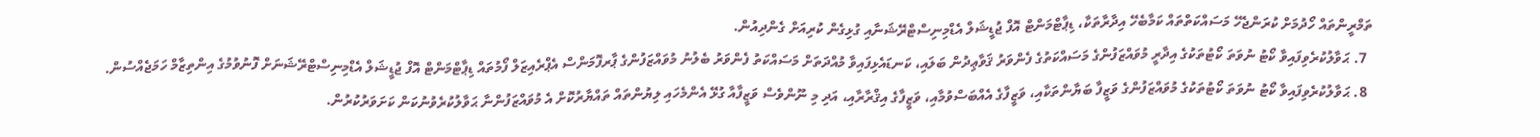ތަމްރީންތައް ހޯދުމަށް ކުރަންޖެހޭ މަސައްކަތްތައް ކަމާބެހޭ އިދާރާތަކާ، ޑިޕާޓްމަންޓް އޮފް ޖުޑީޝަލް އެޑްމިނިސްޓްރޭޝަނާއި ގުޅިގެން ކުރިއަށް ގެންދިއުން.
  7. ޙަވާލުކުރެވިފައިވާ ކޯޓު ނުވަތަ ކޯޓުތަކުގެ އިދާރީ މުވައްޒަފުންގެ މަސައްކަތުގެ ފެންވަރު ޤަވާޢިދުން ބަލައި، ކަނޑައެޅިފައިވާ މުއްދަތަށް މަސައްކަތު ފެންވަރު ބެލުނު މުވައްޒަފުންގެ ޕާރފޮމަންސް އެޕްރެއިޒަލް ފޯމުތައް ޑިޕާޓްމަންޓް އޮފް ޖުޑީޝަލް އެޑްމިނިސްޓްރޭޝަނަށް ފޮނުވުމުގެ އިންތިޒާމް ހަމަޖެއްސުން.
  8. ޙަވާލުކުރެވިފައިވާ ކޯޓު ނުވަތަ ކޯޓުތަކުގެ މުވައްޒަފުންގެ ވަޒީފާ ބަޔާންތަކާއި، ވަޒީފާގެ އެއްބަސްވުމާއި، ވަޒީފާގެ އިޤްރާރާއި، އަދި މި ނޫންވެސް ވަޒީފާއާ ގުޅޭ އެންމެހައި ލިޔުންތައް ތައްޔާރުކޮށް އެ މުވައްޒަފުންނާ ޙަވާލުކުރެވުނުކަން ކަށަވަރުކުރުން.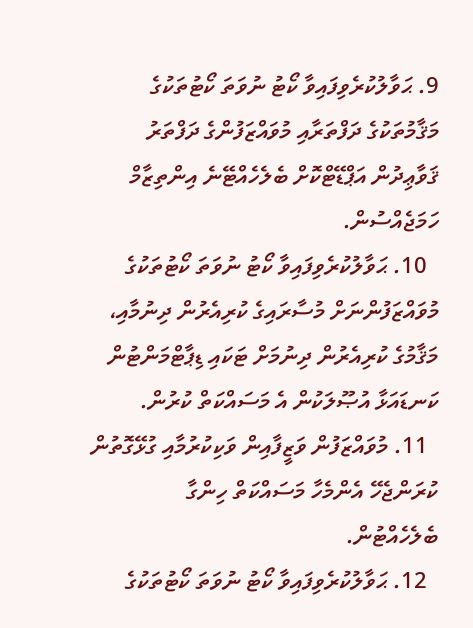9. ޙަވާލުކުރެވިފައިވާ ކޯޓު ނުވަތަ ކޯޓުތަކުގެ މަޤާމުތަކުގެ ދަފްތަރާއި މުވައްޒަފުންގެ ދަފްތަރު ޤަވާޢިދުން އަޕްޑޭޓްކޮށް ބެލެހެއްޓޭނެ އިންތިޒާމް ހަމަޖެއްސުން.
  10. ޙަވާލުކުރެވިފައިވާ ކޯޓު ނުވަތަ ކޯޓުތަކުގެ މުވައްޒަފުންނަށް މުސާރައިގެ ކުރިއެރުން ދިނުމާއި، މަޤާމުގެ ކުރިއެރުން ދިނުމަށް ޓަކައި ޑިޕާޓްމަންޓުން ކަނޑައަޅާ އުޞޫލަކުން އެ މަސައްކަތް ކުރުން.
  11. މުވައްޒަފުން ވަޒީފާއިން ވަކިކުރުމާއި ގުޅޭގޮތުން ކުރަންޖެހޭ އެންމެހާ މަސައްކަތް ހިންގާ ބެލެހެއްޓުން.
  12. ޙަވާލުކުރެވިފައިވާ ކޯޓު ނުވަތަ ކޯޓުތަކުގެ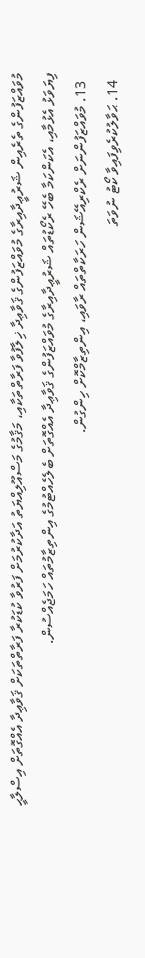މުވައްޒަފުންގެ ތެރެއިން ޝަރުޢީދާއިރާގެ މުވައްޒަފުންގެ ޤަވާޢިދާ ޚިލާފުވާ ފަރާތްތަކާއި، މަޤާމުގެ މަސްއޫލިއްޔަތު އަދާކުރުމަށް ފަރުވާ ކުޑަކުރާ ފަރާތްތަކަށް ޤަވާޢިދާ އެއްގޮތަށް އިސްލާޙީ ފިޔަވަޅު އެޅުމާއި، އެކަންކަމާ ބެހޭ ރެކޯޑުތައް ޝަރުޢީދާއިރާގެ މުވައްޒަފުންގެ ޤަވާޢިދާ އެއްގޮތަށް ބެލެހެއްޓުމުގެ އިންތިޒާމުތައް ހަމަޖެއްސުން.
  13. މުވައްޒަފުންނަށް ރެކްރިއޭޝަން ހަރަކާތްތައް ރާވައި، އިންތިޒާމްކޮށް ހިންގުން.
  14. ޙަވާލުކުރެވިފައިވާ ކޯޓު ނުވަތަ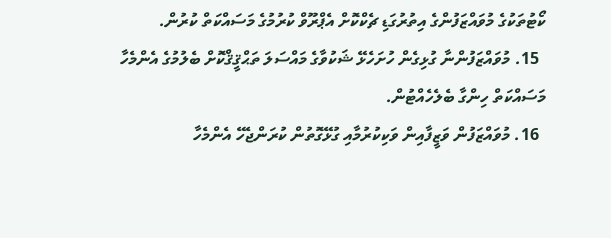ކޯޓުތަކުގެ މުވައްޒަފުންގެ އިތުރުގަޑި ޗެކްކޮށް އެޕްރޫވް ކުރުމުގެ މަސައްކަތް ކުރުން.
  15. މުވައްޒަފުންނާ ގުޅިގެން ހުށަހެޅޭ ޝަކުވާގެ މައްސަލަ ތަޙްޤީޤްކޮށް ބެލުމުގެ އެންމެހާ މަސައްކަތް ހިންގާ ބެލެހެއްޓުން.
  16. މުވައްޒަފުން ވަޒީފާއިން ވަކިކުރުމާއި ގުޅޭގޮތުން ކުރަންޖެހޭ އެންމެހާ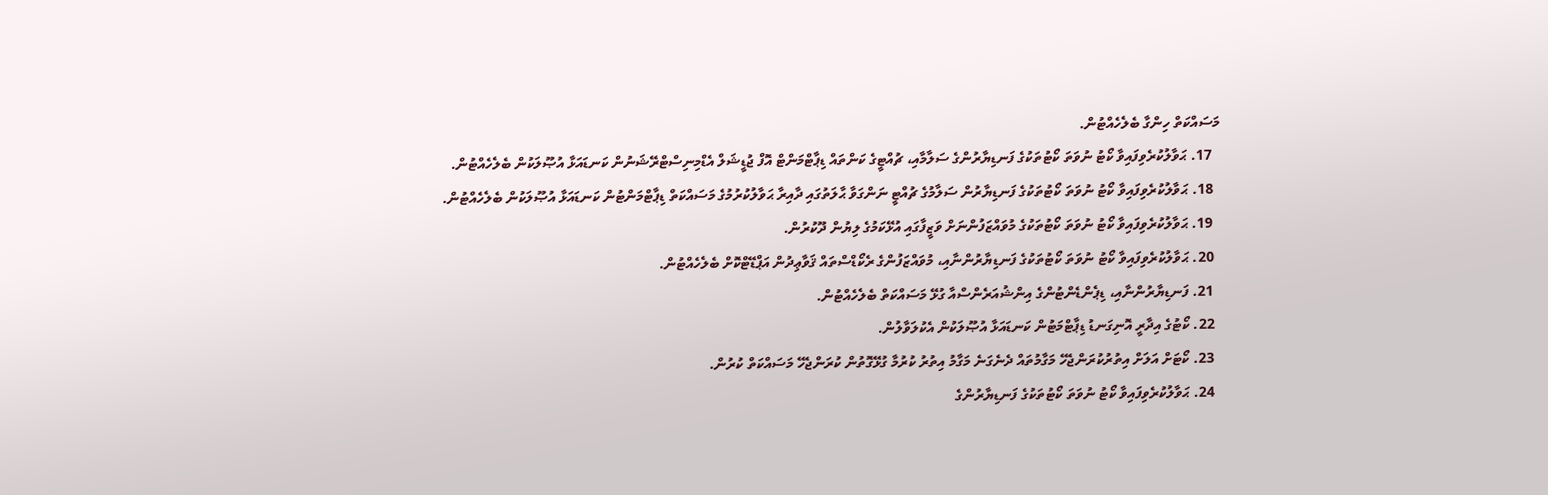މަސައްކަތް ހިންގާ ބެލެހެއްޓުން.
  17. ޙަވާލުކުރެވިފައިވާ ކޯޓު ނުވަތަ ކޯޓުތަކުގެ ފަނޑިޔާރުންގެ ސަލާމާއި، ޗުއްޓީގެ ކަންތައް ޑިޕާޓްމަންޓް އޮފް ޖުޑީޝަލް އެޑްމިނިސްޓްރޭޝަނުން ކަނޑައަޅާ އުޞޫލަކުން ބެލެހެއްޓުން.
  18. ޙަވާލުކުރެވިފައިވާ ކޯޓު ނުވަތަ ކޯޓުތަކުގެ ފަނޑިޔާރުން ސަލާމުގެ ޗުއްޓީ ނަންގަވާ ޙާލަތުގައި ދާއިރާ ޙަވާލުކުރުމުގެ މަސައްކަތް ޑިޕާޓްމަންޓުން ކަނޑައަޅާ އުޞޫލަކުން ބެލެހެއްޓުން.
  19. ޙަވާލުކުރެވިފައިވާ ކޯޓު ނުވަތަ ކޯޓުތަކުގެ މުވައްޒަފުންނަށް ވަޒީފާގައި އުޅޭކަމުގެ ލިޔުން ދޫކުރުން.
  20. ޙަވާލުކުރެވިފައިވާ ކޯޓު ނުވަތަ ކޯޓުތަކުގެ ފަނޑިޔާރުންނާއި، މުވައްޒަފުންގެ ރެކޯޑްސްތައް ޤަވާޢިދުން އަޕްޑޭޓްކޮށް ބެލެހެއްޓުން.
  21. ފަނޑިޔާރުންނާއި، ޑިޕެންޑެންޓުންގެ އިންޝުއަރެންސްއާ ގުޅޭ މަސައްކަތް ބެލެހެއްޓުން.
  22. ކޯޓުގެ އިދާރީ އޮނިގަނޑު ޑިޕާޓްމަޓުން ކަނޑައަޅާ އުޞޫލަކުން އެކުލަވާލުން.
  23. ކޯޓަށް އަލަށް އިތުރުކުރަންޖެހޭ މަގާމުތައް ދެނެގަނެ މަގާމު އިތުރު ކުރުމާ ގުޅޭގޮތުން ކުރަންޖެހޭ މަސައްކަތް ކުރުން.
  24. ޙަވާލުކުރެވިފައިވާ ކޯޓު ނުވަތަ ކޯޓުތަކުގެ ފަނޑިޔާރުންގެ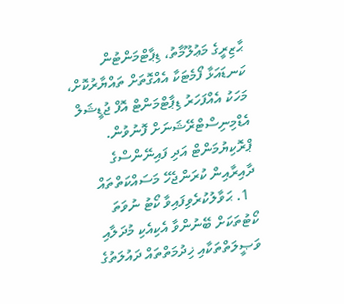ޙާޒިރީގެ މަޢުލޫމާތު، ޑިޕާޓްމަންޓުން ކަނޑައަޅާ ފޯމެޓަކާ އެއްގޮތަށް ތައްޔާރުކޮށް، މަހަކު އެއްފަހަރު ޑިޕާޓްމަންޓް އޮފް ޖުޑީޝަލް އެޑްމިނިސްޓްރޭޝަނަށް ފޮނުވުން.
ޕްރޮކިޔުމަންޓް އަދި ފައިނޭންސްގެ ދާއިރާއިން ކުރަންޖެހޭ މަސައްކަތްތައް
  1. ޙަވާލުކުރެވިފައިވާ ކޯޓު ނުވަތަ ކޯޓުތަކަށް ބޭނުންވާ އެކިއެކި މުދަލާއި ވަޞީލަތްތަކާއި ޚިދުމަތްތައް ދައުލަތުގެ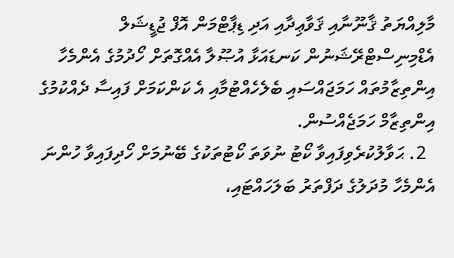މާލިއްޔަތު ޤާނޫނާއި ޤަވާޢިދާއި އަދި ޑިޕާޓްމަން އޮފް ޖުޑީޝަލް އެޑްމިނިސްޓްރޭޝަނުން ކަނޑައަޅާ އުޞޫލާ އެއްގޮތަށް ހޯދުމުގެ އެންމެހާ އިންތިޒާމުތައް ހަމަޖައްސައި ބެލެހެއްޓުމާއި އެ ކަންކަމަށް ފައިސާ ދެއްކުމުގެ އިންތިޒާމް ހަމަޖެއްސުން.
  2. ޙަވާލުކުރެވިފައިވާ ކޯޓު ނުވަތަ ކޯޓުތަކުގެ ބޭނުމަށް ހޯދިފައިވާ ހުންނަ އެންމެހާ މުދަލުގެ ދަފްތަރު ބަލަހައްޓައި،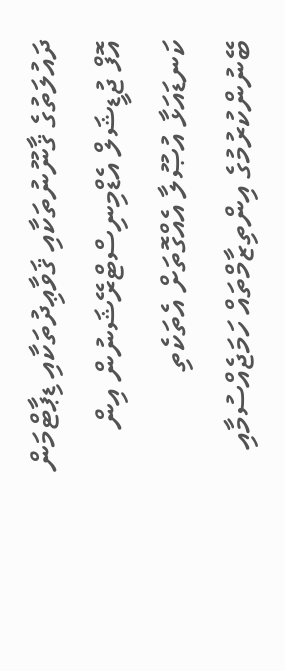ދައުލަތުގެ ޤާނޫނުތަކާއި ޤަވާޢިދުތަކާއި ޑިޕާޓްމަން އޮފް ޖުޑީޝަލް އެޑްމިނިސްޓްރޭޝަނުން އިން ކަނޑައަޅާ އުޞޫލާ އެއްގޮތަށް އެތަކެތި ބޭނުންކުރުމުގެ އިންތިޒާމްތައް ހަމަޖެއްސުމާއި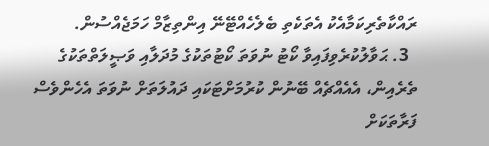ރައްކާތެރިކަމާއެކު އެތަކެތި ބެލެހެއްޓޭނޭ އިންތިޒާމް ހަމަޖެއްސުން.
  3. ޙަވާލުކުރެވިފައިވާ ކޯޓު ނުވަތަ ކޯޓުތަކުގެ މުދަލާއި ވަޞީލަތްތަކުގެ ތެރެއިން، އެއެއްޗެއް ބޭނުން ކުރުމަށްޓަކައި ދައުލަތަށް ނުވަތަ އެހެންވެސް ފަރާތަކަށް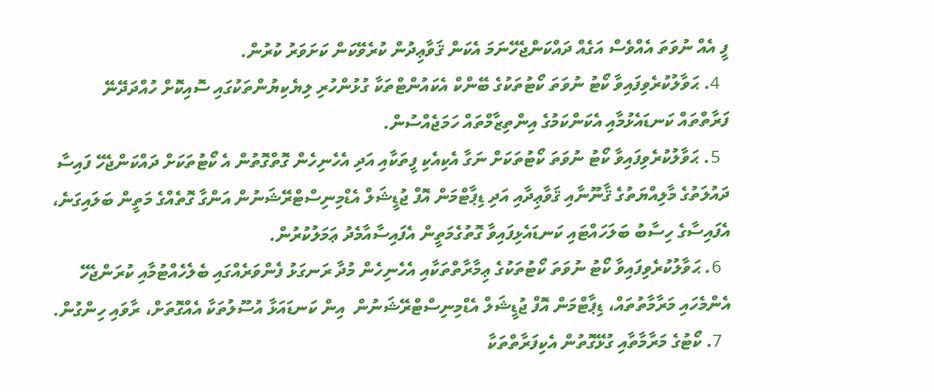ފީ އެއް ނުވަތަ އެއްވެސް އަގެއް ދައްކަންޖެހޭނަމަ އެކަން ޤަވާޢިދުން ކުރެވޭކަން ކަށަވަރު ކުރުން.
  4. ޙަވާލުކުރެވިފައިވާ ކޯޓު ނުވަތަ ކޯޓުތަކުގެ ބޭންކް އެކައުންޓްތަކާ ގުޅުންހުރި ލިޔެކިޔުންތަކުގައި ސޮއިކޮށް ހުއްދަދޭނޭ ފަރާތްތައް ކަނޑައެޅުމާއި އެކަންކަމުގެ އިންތިޒާމްތައް ހަމަޖެއްސުން.
  5. ޙަވާލުކުރެވިފައިވާ ކޯޓު ނުވަތަ ކޯޓުތަކަށް ނަގާ އެކިއެކި ފީތަކާއި އަދި އެހެނިހެން ގޮތްގޮތުން އެ ކޯޓުތަކަށް ދައްކަންޖެހޭ ފައިސާ ދައުލަތުގެ މާލިއްޔަތުގެ ޤާނޫނާއި ޤަވާޢިދާއި އަދި ޑިޕާޓްމަން އޮފް ޖުޑީޝަލް އެޑްމިނިސްޓްރޭޝަނުން އަންގާ ގޮތެއްގެ މަތީން ބަލައިގަނެ، އެފައިސާގެ ހިސާބު ބަލަހައްޓައި ކަނޑައެޅިފައިވާ ގޮތުގެމަތީން އެފައިސާއާމެދު ޢަމަލުކުރުން.
  6. ޙަވާލުކުރެވިފައިވާ ކޯޓު ނުވަތަ ކޯޓުތަކުގެ ޢިމާރާތްތަކާއި އެހެނިހެން މުދާ ރަނގަޅު ފެންވަރެއްގައި ބެލެހެއްޓުމާއި ކުރަންޖެހޭ އެންމެހައި މަރާމާތުތައް، ޑިޕާޓްމަން އޮފް ޖުޑީޝަލް އެޑްމިނިސްޓްރޭޝަނުން  އިން ކަނޑައަޅާ އުސޫލުތަކާ އެއްގޮތަށް، ރާވައި ހިންގުން.
  7. ކޯޓުގެ މަރާމާތާއި ގުޅޭގޮތުން އެކިފަރާތްތަކާ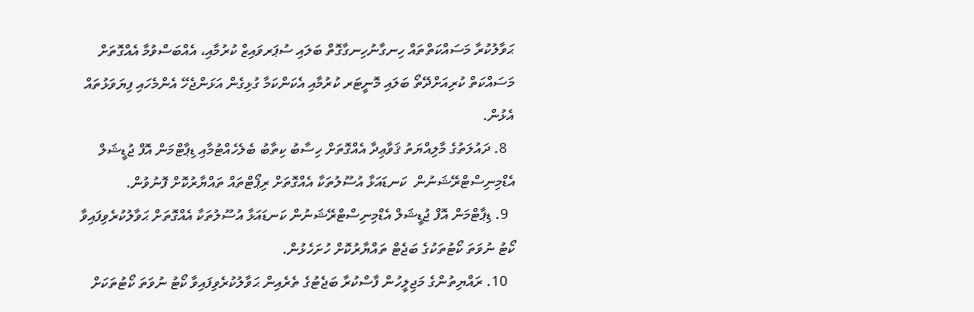ޙަވާލުކުރާ މަސައްކަތްތައް ހިނގާނުހިނގާގޮތް ބަލައި ސުޕަރވައިޒް ކުރުމާއި، އެއްބަސްވުމާ އެއްގޮތަށް މަސައްކަތް ކުރިއަށްދޭތޯ ބަލައި މޮނީޓަރ ކުރުމާއި އެކަންކަމާ ގުޅިގެން އަޅަންޖެހޭ އެންމެހައި ފިޔަވަޅުތައް އެޅުން.
  8. ދައުލަތުގެ މާލިއްޔަތު ޤަވާޢިދާ އެއްގޮތަށް ހިސާބު ކިތާބު ބެލެހެއްޓުމާއި ޑިޕާޓްމަން އޮފް ޖުޑީޝަލް އެޑްމިނިސްޓްރޭޝަނުން  ކަނޑައަޅާ އުސޫލުތަކާ އެއްގޮތަށް ރިޕޯޓްތައް ތައްޔާރުކޮށް ފޮނުވުން.
  9. ޑިޕާޓްމަން އޮފް ޖުޑީޝަލް އެޑްމިނިސްޓްރޭޝަނުން ކަނޑައަޅާ އުސޫލުތަކާ އެއްގޮތަށް ޙަވާލުކުރެވިފައިވާ ކޯޓު ނުވަތަ ކޯޓުތަކުގެ ބަޖެޓް ތައްޔާރުކޮށް ހުށަހެޅުން.
  10. ރައްޔިތުންގެ މަޖިލީހުން ފާސްކުރާ ބަޖެޓުގެ ތެރެއިން ޙަވާލުކުރެވިފައިވާ ކޯޓު ނުވަތަ ކޯޓުތަކަށް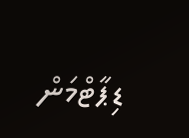ޑިޕާޓްމަން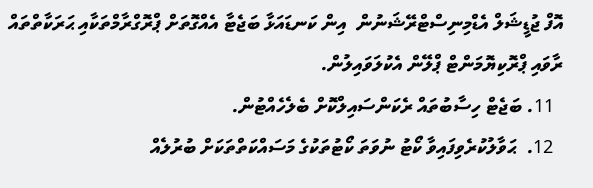އޮފް ޖުޑީޝަލް އެޑްމިނިސްޓްރޭޝަނުން  އިން ކަނޑައަޅާ ބަޖެޓާ އެއްގޮތަށް ޕްރޮގްރާމްތަކާއި ޙަރަކާތްތައް ރާވައި ޕްރޮކިޔޮމަންޓް ޕްލޭން އެކުލަވައިލުން.
  11. ބަޖެޓް ހިސާބުތައް ރެކަންސައިލްކޮށް ބެލެހެއްޓުން.
  12.  ޙަވާލުކުރެވިފައިވާ ކޯޓު ނުވަތަ ކޯޓުތަކުގެ މަސައްކަތްތަކަށް ބުރުލެއް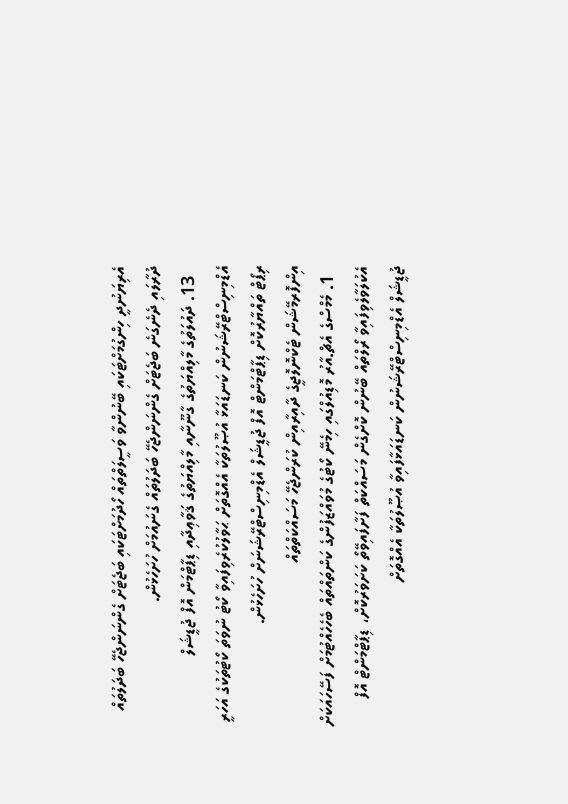އެރިޔަނުދީ ހިންގުމަށްޓަކައި ބޭނުންވާ ވަސީލަތްތައް ހޯދުމަށްޓަކައި ބަޖެޓަށް ގެންނަންޖެހޭ ބަދަލުތައް ދުރާލައި ދެނެގަނެ ބަޖެޓަށް ގެންނަންޖެހޭ ބަދަލުތައް ގެނައުމަށް ހުށަހެޅުން.
  13. ދައުލަތުގެ މާލިއްޔަތުގެ ގާނޫނާއި މާލިއްޔަތުގެ ޤަވާޢިދާއި ޑިޕާޓްމަން އޮފް ޖުޑީޝަލް އެޑްމިނިސްޓްރޭޝަނުން ކަނޑައަޅާ އުޞޫލުތަކާ އެއްގޮތަށް ޙަވާލުކުރެވިފައިވާ ކޯޓު ނުވަތަ ކޯޓުތަކުގެ އަހަރީ ރިޕޯޓް ތައްޔާރުކޮށް ޑިޕާޓްމަންޓް އޮފް ޖުޑީޝަލް އެޑްމިނިސްޓްރޭޝަނަށް ހުށަހެޅުން.
އިންފޮރމޭޝަން ޓެކްނޮލޮޖީގެ ދާއިރާއިން ކުރަންޖެހޭ މަސައްކަތްތައް
  1. މެމްސްގެ އެޗް.އާރު މޮޑިއުލްގައި ހިމެނޭ ކޯޓުގެ މުވައްޒަފުންގެ ކަންތައްތައް ބެހެހެއްޓުމަށް ފަސޭހައަކަށް އެކުލަވާލެވިފައިވާ ރޯލްތައް ބޭނުން ކޮށްގެން މަސައްކަތް ފަށާފައިވޭތޯ ކަށަވަރުކޮށް، ޑިޕާޓްމަންޓް އޮފް ޖުޑީޝަލް އެޑްމިނިސްޓްރޭޝަނުން ކަނޑައަޅާފައިވާ އުޞޫލުތަކާ އެއްގޮތަށް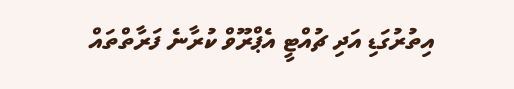އިތުރުގަޑި އަދި ޗުއްޓީ އެޕްރޫވް ކުރާނެ ފަރާތްތައް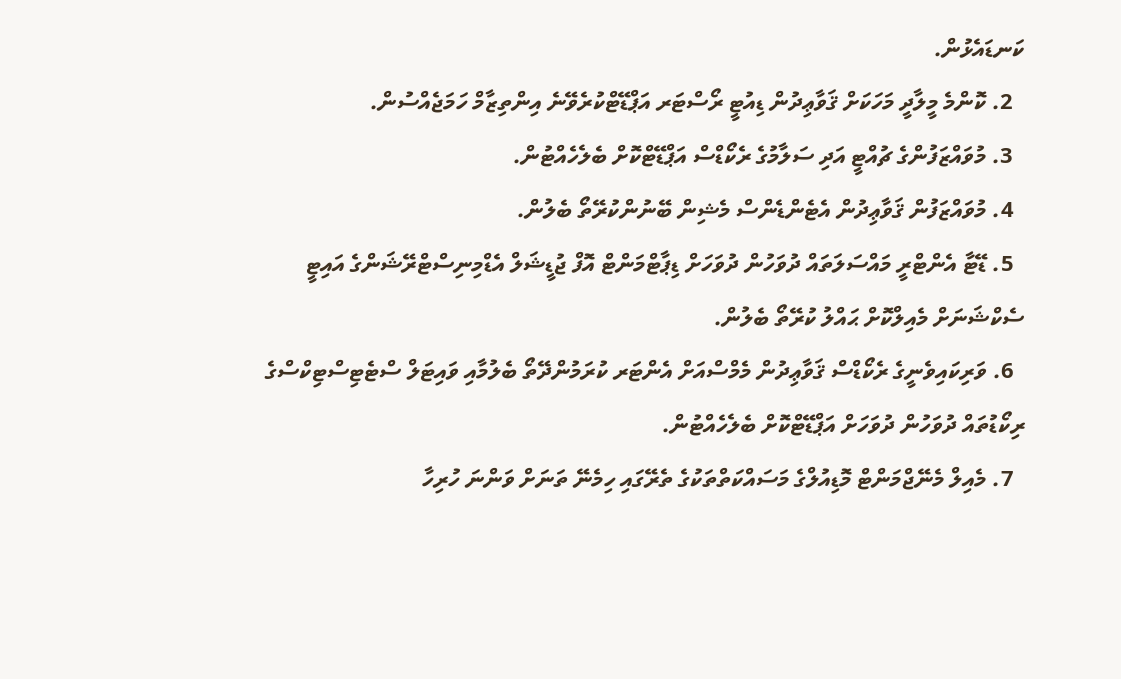ކަނޑައެޅުން.
  2. ކޮންމެ މީލާދީ މަހަކަށް ޤަވާޢިދުން ޑިއުޓީ ރޯސްޓަރ އަޕްޑޭޓްކުރެވޭނެ އިންތިޒާމް ހަމަޖެއްސުން.
  3. މުވައްޒަފުންގެ ޗުއްޓީ އަދި ސަލާމުގެ ރެކޯޑްސް އަޕްޑޭޓްކޮށް ބެލެހެއްޓުން.
  4. މުވައްޒަފުން ޤަވާޢިދުން އެޓެންޑެންސް މެޝިން ބޭނުންކުރޭތޯ ބެލުން.
  5. ޑޭޓާ އެންޓްރީ މައްސަލަތައް ދުވަހުން ދުވަހަށް ޑިޕާޓްމަންޓް އޮފް ޖުޑީޝަލް އެޑްމިނިސްޓްރޭޝަންގެ އައިޓީ ސެކްޝަނަށް މެއިލްކޮށް ޙައްލު ކުރޭތޯ ބެލުން.
  6. ވަރިކައިވެނީގެ ރެކޯޑްސް ޤަވާޢިދުން މެމްސްއަށް އެންޓަރ ކުރަމުންދޭތޯ ބެލުމާއި ވައިޓަލް ސްޓެޓިސްޓިކްސްގެ ރިކޯޑުތައް ދުވަހުން ދުވަހަށް އަޕްޑޭޓްކޮށް ބެލެހެއްޓުން.
  7. މެއިލް މެނޭޖްމަންޓް މޮޑިއުލްގެ މަސައްކަތްތަކުގެ ތެރޭގައި ހިމެނޭ ތަނަށް ވަންނަ ހުރިހާ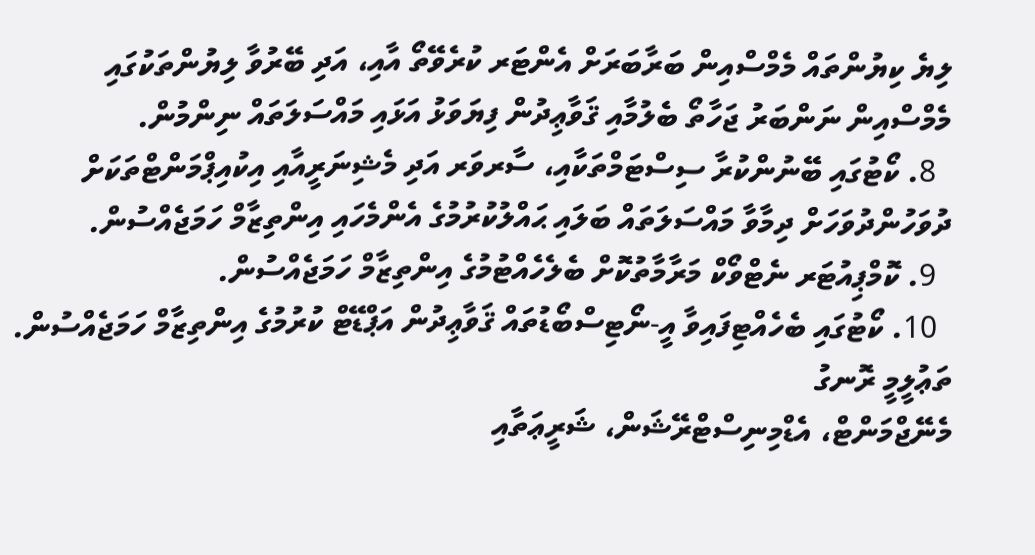ލިޔެ ކިޔުންތައް މެމްސްއިން ބަރާބަރަށް އެންޓަރ ކުރެވޭތޯ އާއި، އަދި ބޭރުވާ ލިޔުންތަކުގައި މެމްސްއިން ނަންބަރު ޖަހާތޯ ބެލުމާއި ޤަވާޢިދުން ފިޔަވަޅު އަޅައި މައްސަލަތައް ނިންމުން.
  8. ކޯޓުގައި ބޭނުންކުރާ ސިސްޓަމްތަކާއި، ސާރވަރ އަދި މެޝިނަރީއާއި އިކުއިޕްމަންޓްތަކަށް ދުވަހުންދުވަހަށް ދިމާވާ މައްސަލަތައް ބަލައި ޙައްލުކުރުމުގެ އެންމެހައި އިންތިޒާމް ހަމަޖެއްސުން.
  9. ކޮމްޕިއުޓަރ ނެޓްވޯކް މަރާމާތުކޮށް ބެލެހެއްޓުމުގެ އިންތިޒާމް ހަމަޖެއްސުން.
  10. ކޯޓުގައި ބެހެއްޓިފައިވާ އީ-ނޯޓިސްބޯޑުތައް ޤަވާޢިދުން އަޕްޑޭޓް ކުރުމުގެ އިންތިޒާމް ހަމަޖެއްސުން.
ތަޢުލީމީ ރޮނގު
މެނޭޖްމަންޓް، އެޑްމިނިސްޓްރޭޝަން، ޝަރީޢަތާއި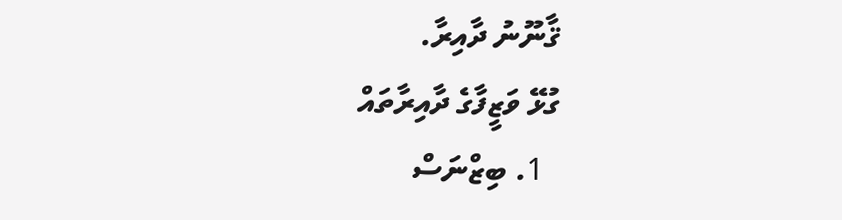ޤާނޫނު ދާއިރާ.
ގުޅޭ ވަޒީފާގެ ދާއިރާތައް
  1. ބިޒްނަސް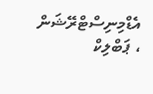އެޑްމިނިސްޓްރޭޝަން ، ޕަބްލިކް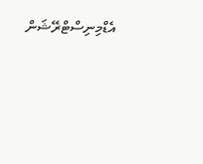އެޑްމިނިސްޓްރޭޝަން